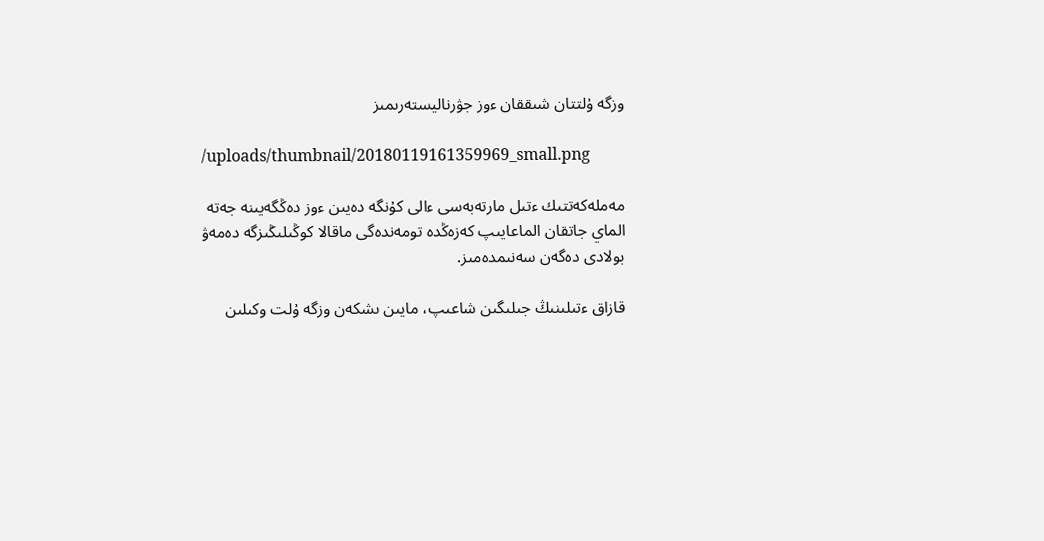وزگە ۇلتتان شىققان ءوز جۋرناليستەرىمىز

/uploads/thumbnail/20180119161359969_small.png

مەملەكەتتىك ءتىل مارتەبەسى ءالى كۇنگە دەيىن ءوز دەڭگەيىنە جەتە الماي جاتقان الماعايىپ كەزەڭدە تومەندەگى ماقالا كوڭىلىڭىزگە دەمەۋ بولادى دەگەن سەنىمدەمىز.

قازاق ءتىلىنىڭ جىلىگىن شاعىپ، مايىن ىشكەن وزگە ۇلت وكىلىن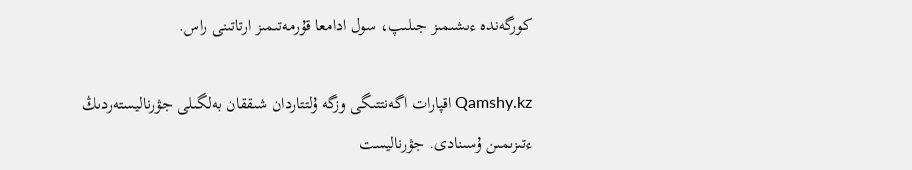كورگەندە ءىشىمىز جىلىپ، سول ادامعا قۇرمەتىمىز ارتاتىنى راس.

Qamshy.kz اقپارات اگەنتتىگى وزگە ۇلتتاردان شىققان بەلگىلى جۋرناليستەردىڭ ءتىزىمىن ۇسىنادى. جۋرناليست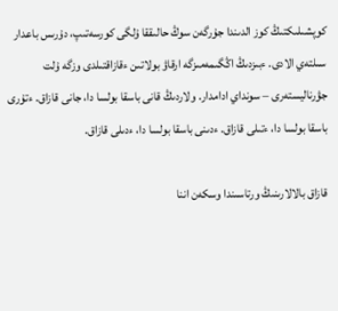كوپشىلىكتىڭ كوز الدىندا جۇرگەن سوڭ حالىققا ۇلگى كورسەتىپ، دۇرىس باعدار سىلتەي الادى. ءبىزدىڭ اڭگىمەمىزگە ارقاۋ بولاتىن ءقازاقتىلدى وزگە ۇلت جۋرناليستەرى – سونداي ادامدار. ولاردىڭ قانى باسقا بولسا دا، جانى قازاق. ءتۇرى باسقا بولسا دا، ءتىلى قازاق. ءدىنى باسقا بولسا دا، ءدىلى قازاق.

قازاق بالالارىنىڭ ورتاسىندا وسكەن اننا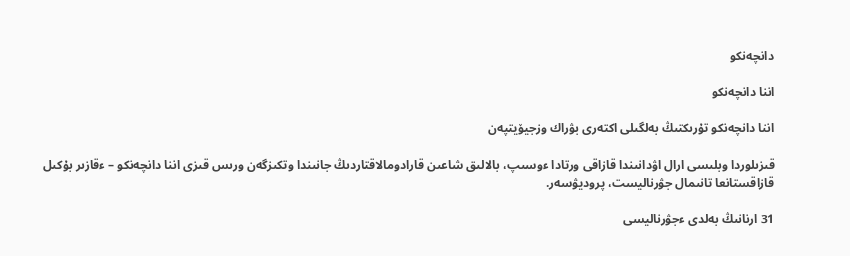دانچەنكو

اننا دانچەنكو

اننا دانچەنكو تۇرىكتىڭ بەلگىلى اكتەرى بۋراك وزجيۆيتپەن

قىزىلوردا وبلىسى ارال اۋدانىندا قازاقى ورتادا ءوسىپ، بالالىق شاعىن قارادومالاقتاردىڭ جانىندا وتكىزگەن ورىس قىزى اننا دانچەنكو – ءقازىر بۇكىل قازاقستانعا تانىمال جۋرناليست، پروديۋسەر.

31 ارنانىڭ بەلدى ءجۋرناليسى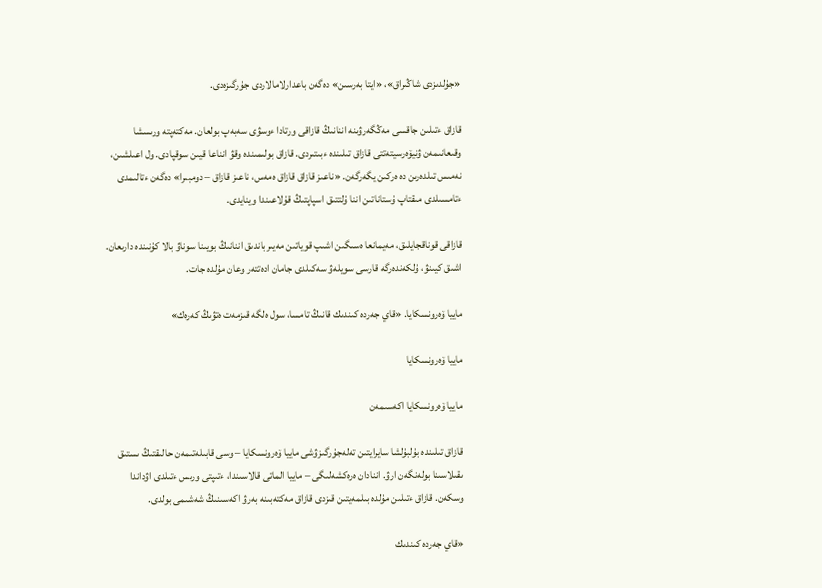«جۇلدىزدى شاڭىراق»، «ايتا بەرسىن» دەگەن باعدارلامالاردى جۇرگىزەدى.

قازاق ءتىلىن جاقسى مەڭگەرۋىنە اننانىڭ قازاقى ورتادا ءوسۋى سەبەپ بولعان. مەكتەپتە ورىسشا وقىعانىمەن ۋنيۆەرسيتەتتى قازاق تىلىندە ءبىتىردى. قازاق بولىمىندە وقۋ انناعا قيىن سوقپادى. ول اعىلشىن، نەمىس تىلدەرىن دە ەركىن يگەرگەن. «ناعىز قازاق قازاق ەمەس، ناعىز قازاق – دومبىرا» دەگەن ءتالىمدى ءتامسىلدى مىقتاپ ۇستاناتىن اننا ۇلتتىق اسپاپتىڭ قۇلاعىندا وينايدى.

قازاقى قوناقجايلىق، مەيمانعا ەسىگىن اشىپ قوياتىن مەيىرباندىق اننانىڭ بويىنا سوناۋ بالا كۇنىندە دارىعان. اشىق كيىنۋ، ۇلكەندەرگە قارسى سويلەۋ سەكىلدى جامان ادەتتەر وعان مۇلدە جات.

ماييا ۆەرونسكايا. «قاي جەردە كىندىك قانىڭ تامسا، سول ەلگە قىزمەت ەتۋىڭ كەرەك»

ماييا ۆەرونسكايا

ماييا ۆەرونسكايا اكەسىمەن

قازاق تىلىندە بۇلبۇلشا سايرايتىن تەلەجۇرگىزۋشى ماييا ۆەرونسكايا – وسى قابىلەتىمەن حالىقتىڭ ىستىق ىقىلاسىنا بولەنگەن ارۋ. اننادان ەرەكشەلىگى – ماييا الماتى قالاسىندا، ءتىپتى ورىس ءتىلدى اۋداندا وسكەن. قازاق ءتىلىن مۇلدە بىلمەيتىن قىزدى قازاق مەكتەبىنە بەرۋ اكەسىنىڭ شەشىمى بولدى.

«قاي جەردە كىندىك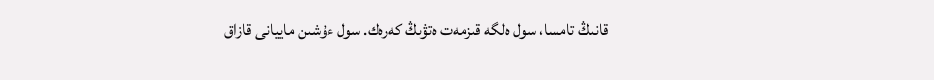قانىڭ تامسا، سول ەلگە قىزمەت ەتۋىڭ كەرەك. سول ءۇشىن ماييانى قازاق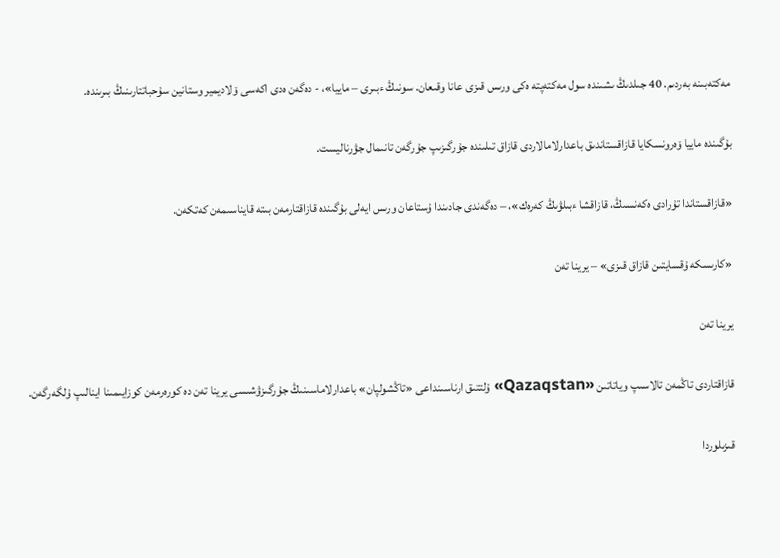مەكتەبىنە بەردىم. 40 جىلدىڭ ىشىندە سول مەكتەپتە ەكى ورىس قىزى عانا وقىعان. سونىڭ ءبىرى – ماييا»، - دەگەن ەدى اكەسى ۆلاديمير وستانين سۇحباتتارىنىڭ بىرىندە.

بۇگىندە ماييا ۆەرونسكايا قازاقستاندىق باعدارلامالاردى قازاق تىلىندە جۇرگىزىپ جۇرگەن تانىمال جۋرناليست.

«قازاقستاندا تۇرادى ەكەنسىڭ، قازاقشا ءبىلۋىڭ كەرەك»، – دەگەندى جادىندا ۇستاعان ورىس ايەلى بۇگىندە قازاقتارمەن بىتە قايناسىمەن كەتكەن.

«كارىسكە ۇقسايتىن قازاق قىزى» – يرينا تەن

يرينا تەن

قازاقتاردى تاڭمەن تالاسىپ وياتاتىن «Qazaqstan» ۇلتتىق ارناسىنداعى «تاڭشولپان» باعدارلاماسىنىڭ جۇرگىزۋشىسى يرينا تەن دە كورەرمەن كوزايىمىنا اينالىپ ۇلگەرگەن.

قىزىلوردا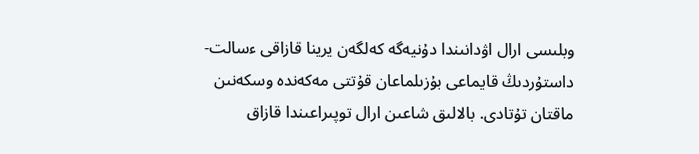وبلىسى ارال اۋدانىندا دۇنيەگە كەلگەن يرينا قازاقى ءسالت-داستۇردىڭ قايماعى بۇزىلماعان قۇتتى مەكەندە وسكەنىن ماقتان تۇتادى. بالالىق شاعىن ارال توپىراعىندا قازاق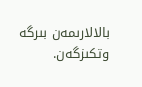بالالارىمەن بىرگە وتكىزگەن.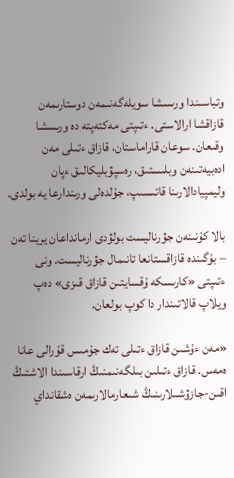وتباسىندا ورىسشا سويلەگەنىمەن دوستارىمەن قازاقشا ارالاستى. ءتىپتى مەكتەپتە دە ورىسشا وقىعان. سوعان قاراماستان، قازاق ءتىلى مەن ادەبيەتىنەن وبلىستىق، رەسپۋبليكالىق ءپان وليمپيادالارىنا قاتىسىپ، جۇلدەلى ورىندارعا يە بولدى.

بالا كۇنىنەن جۋرناليست بولۋدى ارمانداعان يرينا تەن – بۇگىندە قازاقستانعا تانىمال جۋرناليست. ونى ءتىپتى «كارىسكە ۇقسايتىن قازاق قىزى» دەپ ويلاپ قالاتىندار دا كوپ بولعان.

«مەن ءۇشىن قازاق ءتىلى تەك جۇمىس قۇرالى عانا ەمەس. قازاق ءتىلىن بىلگەنىمنىڭ ارقاسىندا الاشتىڭ اقىن-جازۋشىلارىنىڭ شىعارمالارىمەن ەشقانداي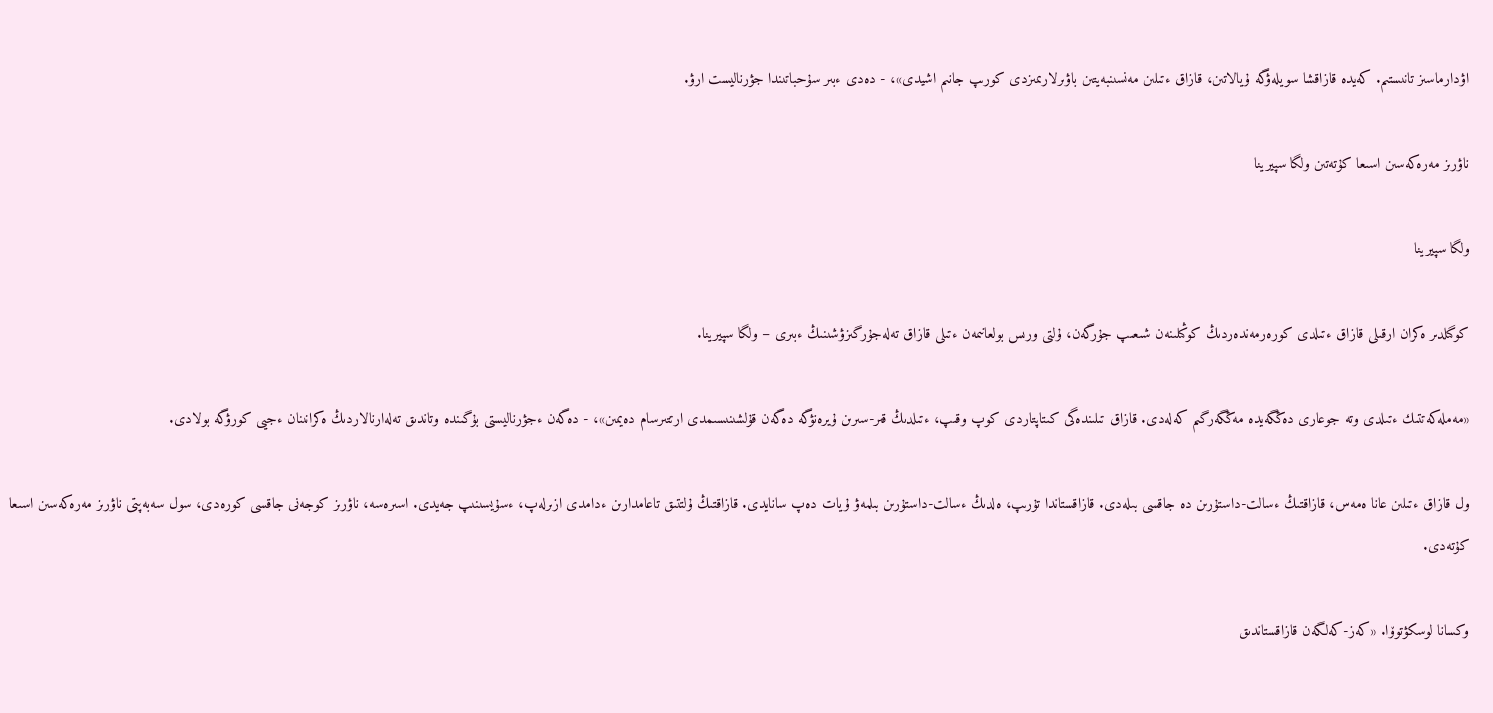اۋدارماسىز تانىستىم. كەيدە قازاقشا سويلەۋگە ۇيالاتىن، قازاق ءتىلىن مەنسىنبەيتىن باۋىرلارىمىزدى كورىپ جانىم اشيدى»، - دەدى ءبىر سۇحباتىندا جۋرناليست ارۋ.

ناۋرىز مەرەكەسىن اسىعا كۇتەتىن ولگا سپيرينا

ولگا سپيرينا

كوگىلدىر ەكران ارقىلى قازاق ءتىلدى كورەرمەندەردىڭ كوڭىلىنەن شىعىپ جۇرگەن، ۇلتى ورىس بولعانىمەن ءتىلى قازاق تەلەجۇرگىزۋشىنىڭ ءبىرى – ولگا سپيرينا.

«مەملەكەتتىك ءتىلدى وتە جوعارى دەڭگەيدە مەڭگەرگىم كەلەدى. قازاق تىلىندەگى كىتاپتاردى كوپ وقىپ، ءتىلدىڭ قىر-سىرىن ۇيرەنۋگە دەگەن قۇلشىنىسىمدى ارتتىرسام دەيمىن»، - دەگەن ءجۋرناليستى بۇگىندە وتاندىق تەلەارنالاردىڭ ەكرانىنان ءجيى كورۋگە بولادى.

ول قازاق ءتىلىن عانا ەمەس، قازاقتىڭ ءسالت-داستۇرىن دە جاقسى بىلەدى. قازاقستاندا تۇرىپ، ەلدىڭ ءسالت-داستۇرىن بىلمەۋ ۇيات دەپ سانايدى. قازاقتىڭ ۇلتتىق تاعامدارىن ءدامدى ازىرلەپ، ءسۇيسىنىپ جەيدى. اسىرەسە، ناۋرىز كوجەنى جاقسى كورەدى، سول سەبەپتى ناۋرىز مەرەكەسىن اسىعا كۇتەدى.

وكسانا لوسكۋتوۆا. «كەز-كەلگەن قازاقستاندىق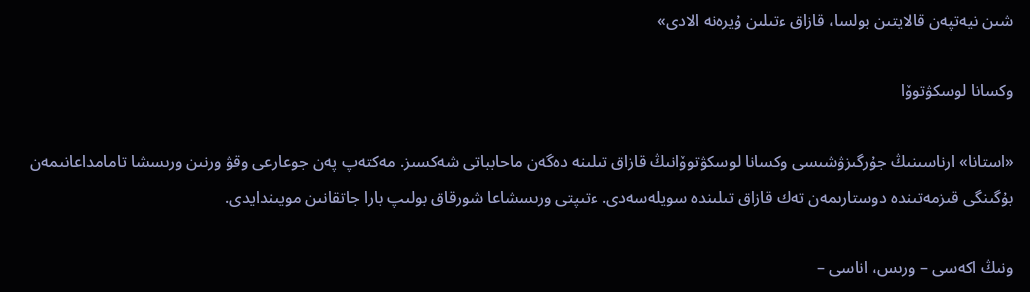شىن نيەتپەن قالايتىن بولسا، قازاق ءتىلىن ۇيرەنە الادى»

وكسانا لوسكۋتوۆا

«استانا» ارناسىنىڭ جۇرگىزۋشىسى وكسانا لوسكۋتوۆانىڭ قازاق تىلىنە دەگەن ماحابباتى شەكسىز. مەكتەپ پەن جوعارعى وقۋ ورنىن ورىسشا تامامداعانىمەن بۇگىنگى قىزمەتىندە دوستارىمەن تەك قازاق تىلىندە سويلەسەدى. ءتىپتى ورىسشاعا شورقاق بولىپ بارا جاتقانىن مويىندايدى.

ونىڭ اكەسى – ورىس، اناسى –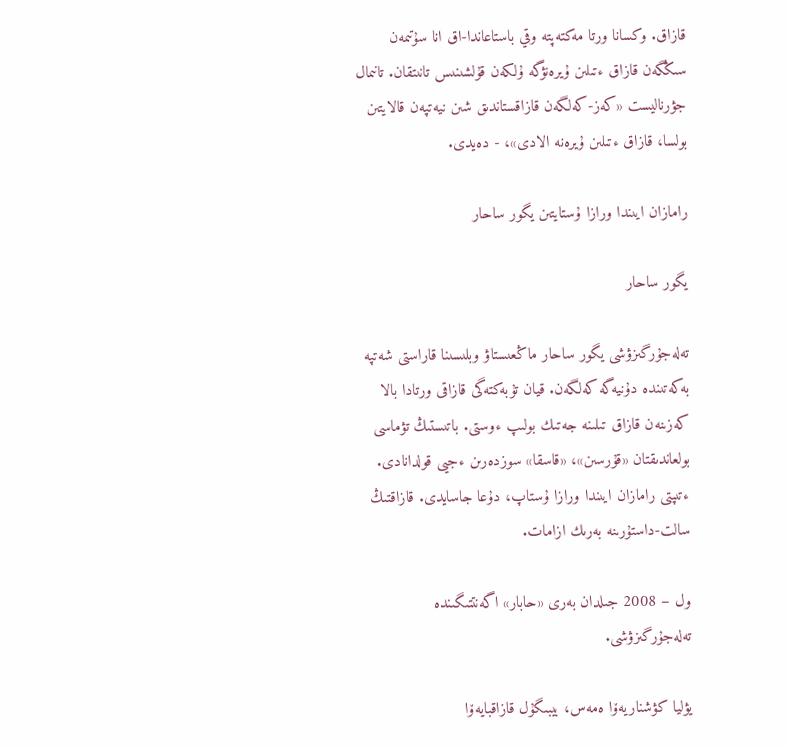قازاق. وكسانا ورتا مەكتەپتە وقي باستاعاندا-اق انا سۇتىمەن سىڭگەن قازاق ءتىلىن ۇيرەنۋگە ۇلكەن قۇلشىنىس تانىتقان. تانىمال جۋرناليست «كەز-كەلگەن قازاقستاندىق شىن نيەتپەن قالايتىن بولسا، قازاق ءتىلىن ۇيرەنە الادى»، - دەيدى.

رامازان ايىندا ورازا ۇستايتىن يگور ساحار

يگور ساحار

تەلەجۇرگىزۋشى يگور ساحار ماڭعىستاۋ وبلىسىنا قاراستى شەتپە بەكەتىندە دۇنيەگە كەلگەن. قيان تۇبەكتەگى قازاقى ورتادا بالا كەزىنەن قازاق تىلىنە جەتىك بولىپ ءوستى. باتىستىڭ تۋماسى بولعاندىقتان «قۇرسىن»، «قاسقا» سوزدەرىن ءجيى قولدانادى. ءتىپتى رامازان ايىندا ورازا ۇستاپ، دۇعا جاسايدى. قازاقتىڭ سالت-داستۇرىنە بەرىك ازامات.

ول – 2008 جىلدان بەرى «حابار» اگەنتتىگىندە تەلەجۇرگىزۋشى.

يۋليا كۋشناريەۆا ەمەس، بيبىگۇل قازاقبايەۆا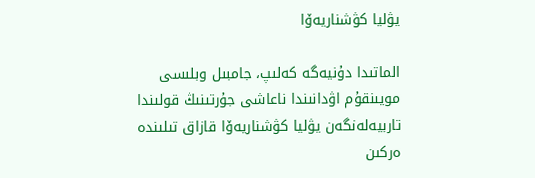يۋليا كۋشناريەۆا

الماتىدا دۇنيەگە كەلىپ، جامبىل وبلىسى مويىنقۇم اۋدانىندا ناعاشى جۇرتىنىڭ قولىندا تاربيەلەنگەن يۋليا كۋشناريەۆا قازاق تىلىندە ەركىن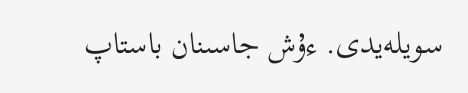سويلەيدى. ءۇش جاسىنان باستاپ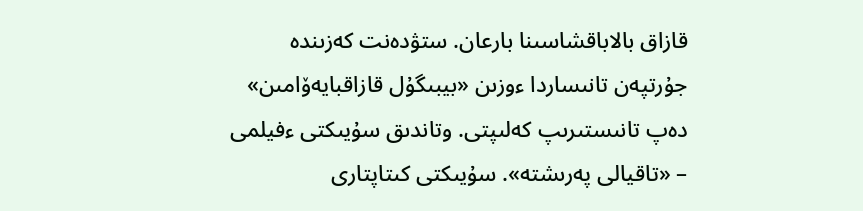قازاق بالاباقشاسىنا بارعان. ستۋدەنت كەزىندە جۇرتپەن تانىساردا ءوزىن «بيبىگۇل قازاقبايەۆامىن» دەپ تانىستىرىپ كەلىپتى. وتاندىق سۇيىكتى ءفيلمى – «تاقيالى پەرىشتە». سۇيىكتى كىتاپتارى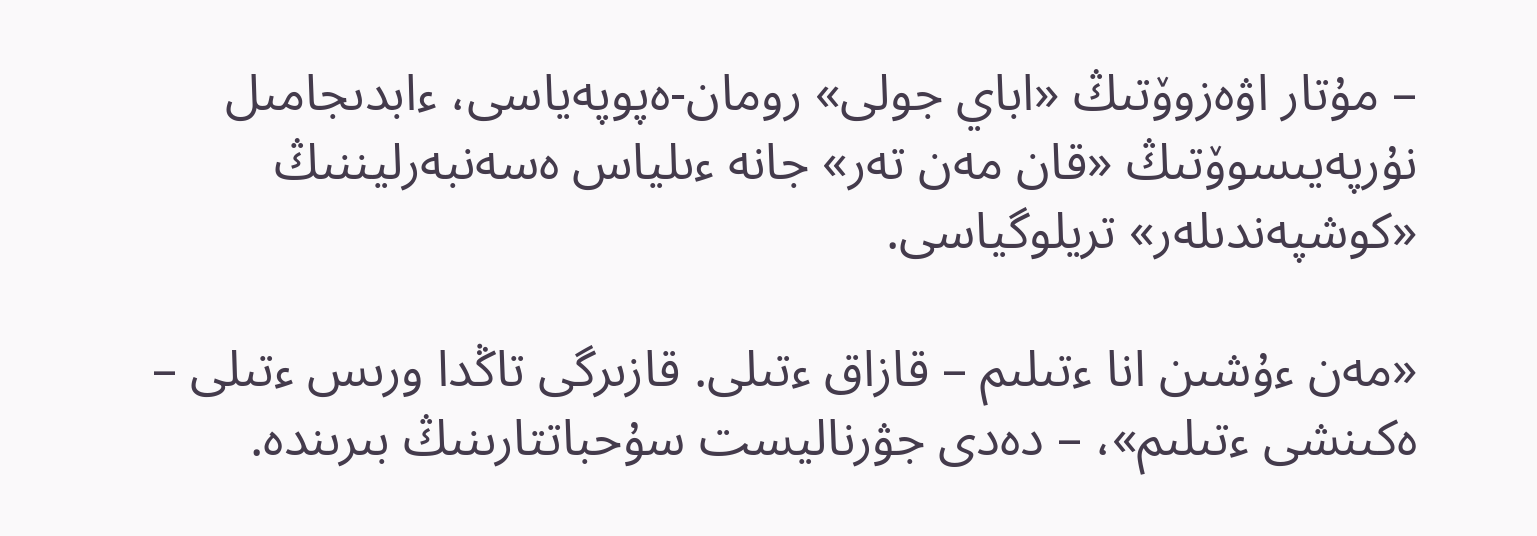– مۇتار اۋەزوۆتىڭ «اباي جولى» رومان-ەپوپەياسى، ءابدىجامىل نۇرپەيىسوۆتىڭ «قان مەن تەر» جانە ءىلياس ەسەنبەرليننىڭ «كوشپەندىلەر» تريلوگياسى.

«مەن ءۇشىن انا ءتىلىم – قازاق ءتىلى. قازىرگى تاڭدا ورىس ءتىلى – ەكىنشى ءتىلىم»، – دەدى جۋرناليست سۇحباتتارىنىڭ بىرىندە.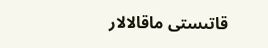قاتىستى ماقالالار